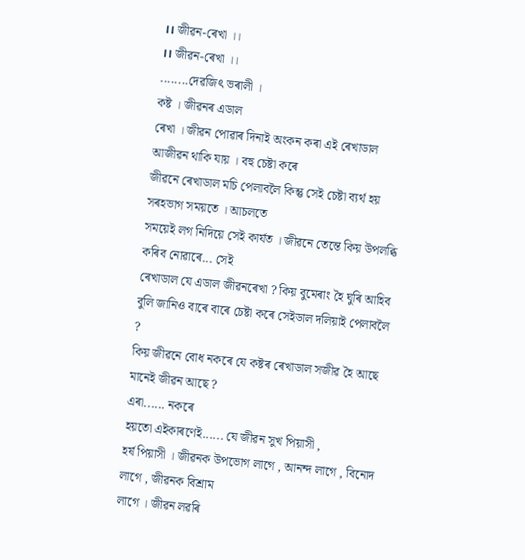।। জীৱন-ৰেখা ।।
।। জীৱন-ৰেখা ।।
........দেৱজিৎ ভৰালী ।
কষ্ট । জীৱনৰ এডাল
ৰেখা । জীৱন পোৱাৰ দিনাই অংকন কৰা এই ৰেখাডাল আজীৱন থাকি যায় । বহু চেষ্টা কৰে
জীৱনে ৰেখাডাল মচি পেলাবলৈ কিন্তু সেই চেষ্টা ব্যৰ্থ হয় সৰহভাগ সময়তে । আচলতে
সময়েই লগ নিদিয়ে সেই কাৰ্যত । জীৱনে তেন্তে কিয় উপলব্ধি কৰিব নোৱাৰে... সেই
ৰেখাডাল যে এডাল জীৱনৰেখা ? কিয় বুমেৰাং হৈ ঘুৰি আহিব বুলি জানিও বাৰে বাৰে চেষ্টা কৰে সেইডাল দলিয়াই পেলাবলৈ ?
কিয় জীৱনে বোধ নকৰে যে কষ্টৰ ৰেখাডাল সজীৱ হৈ আছে মানেই জীৱন আছে ?
এৰা...... নকৰে
হয়তো এইকাৰণেই...... যে জীৱন সুখ পিয়াসী ,
হৰ্ষ পিয়াসী । জীৱনক উপভোগ লাগে , আনন্দ লাগে , বিনোদ লাগে , জীৱনক বিশ্ৰাম
লাগে । জীৱন লৱৰি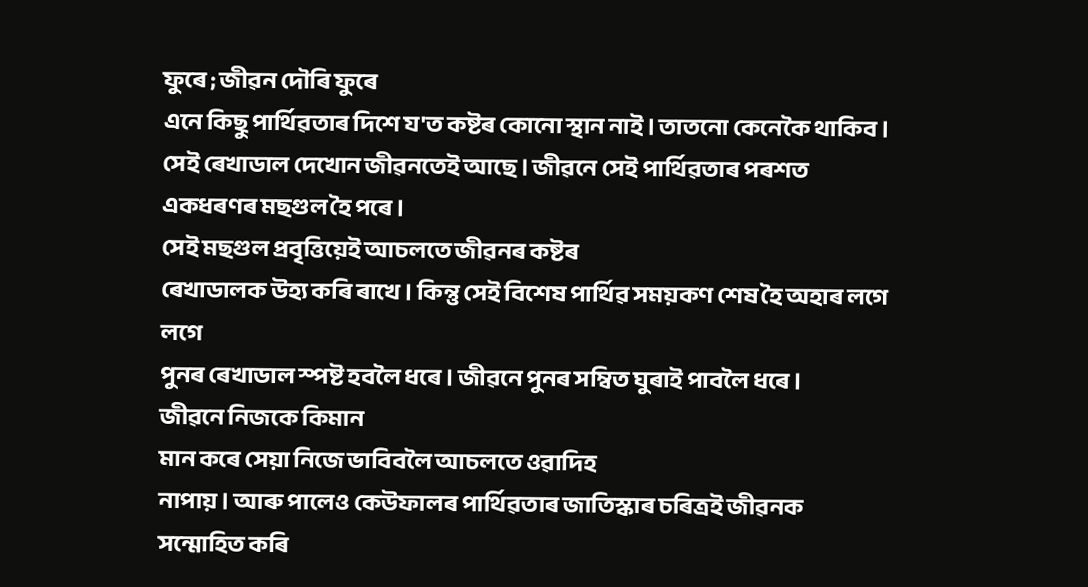ফুৰে ; জীৱন দৌৰি ফুৰে
এনে কিছু পাৰ্থিৱতাৰ দিশে য'ত কষ্টৰ কোনো স্থান নাই । তাতনো কেনেকৈ থাকিব ।
সেই ৰেখাডাল দেখোন জীৱনতেই আছে । জীৱনে সেই পাৰ্থিৱতাৰ পৰশত একধৰণৰ মছগুল হৈ পৰে ।
সেই মছগুল প্ৰবৃত্তিয়েই আচলতে জীৱনৰ কষ্টৰ
ৰেখাডালক উহ্য কৰি ৰাখে । কিন্তু সেই বিশেষ পাৰ্থিৱ সময়কণ শেষ হৈ অহাৰ লগে লগে
পুনৰ ৰেখাডাল স্পষ্ট হবলৈ ধৰে । জীৱনে পুনৰ সম্বিত ঘুৰাই পাবলৈ ধৰে ।
জীৱনে নিজকে কিমান
মান কৰে সেয়া নিজে ভাবিবলৈ আচলতে ওৱাদিহ
নাপায় । আৰু পালেও কেউফালৰ পাৰ্থিৱতাৰ জাতিস্কাৰ চৰিত্ৰই জীৱনক সন্মোহিত কৰি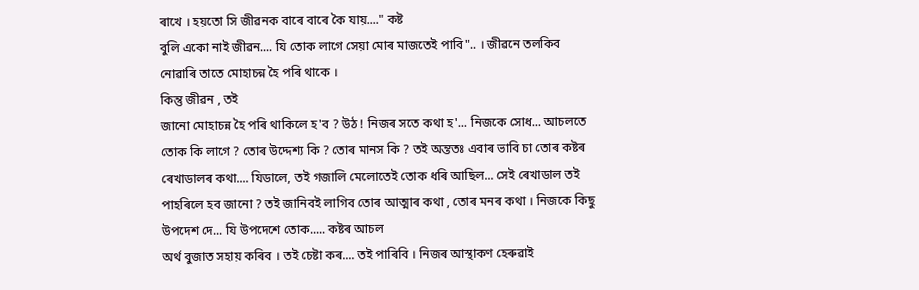ৰাখে । হয়তো সি জীৱনক বাৰে বাৰে কৈ যায়...." কষ্ট
বুলি একো নাই জীৱন.... যি তোক লাগে সেয়া মোৰ মাজতেই পাবি".. । জীৱনে তলকিব
নোৱাৰি তাতে মোহাচন্ন হৈ পৰি থাকে ।
কিন্তু জীৱন , তই
জানো মোহাচন্ন হৈ পৰি থাকিলে হ'ব ? উঠ ! নিজৰ সতে কথা হ'... নিজকে সোধ... আচলতে
তোক কি লাগে ? তোৰ উদ্দেশ্য কি ? তোৰ মানস কি ? তই অন্ততঃ এবাৰ ভাবি চা তোৰ কষ্টৰ
ৰেখাডালৰ কথা.... যিডালে, তই গজালি মেলোতেই তোক ধৰি আছিল... সেই ৰেখাডাল তই
পাহৰিলে হব জানো ? তই জানিবই লাগিব তোৰ আত্মাৰ কথা , তোৰ মনৰ কথা । নিজকে কিছু
উপদেশ দে... যি উপদেশে তোক..... কষ্টৰ আচল
অৰ্থ বুজাত সহায় কৰিব । তই চেষ্টা কৰ.... তই পাৰিবি । নিজৰ আস্থাকণ হেৰুৱাই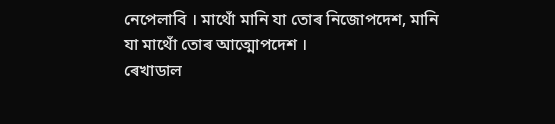নেপেলাবি । মাথোঁ মানি যা তোৰ নিজোপদেশ, মানি যা মাথোঁ তোৰ আত্মোপদেশ ।
ৰেখাডাল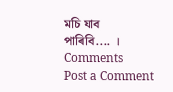মচি যাব
পাৰিবি.... ।
Comments
Post a Comment